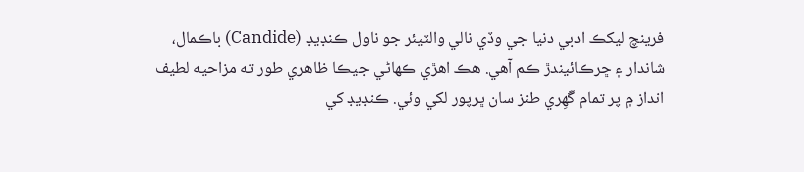فرينچ ليکڪ ادبي دنيا جي وڏي نالي والٽيئر جو ناول ڪنڊيڊ (Candide) باڪمال، شاندار ۽ ڇرڪائيندڙ ڪم آهي. هڪ اهڙي ڪهاڻي جيڪا ظاهري طور ته مزاحيه لطيف انداز ۾ پر تمام گَهِري طنز سان ڀرپور لکي وئي. ڪنڊيڊ کي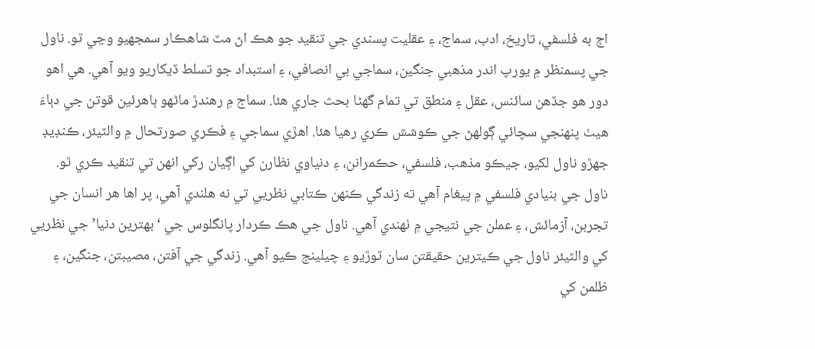اڄ به فلسفي، تاريخ، ادب، سماج، ۽ عقليت پسندي جي تنقيد جو هڪ اڻ مٽ شاهڪار سمجهيو وڃي ٿو. ناول جي پسمنظر ۾ يورپ اندر مذهبي جنگين، سماجي بي انصافي، ۽ استبداد جو تسلط ڏيکاريو ويو آهي. هي اهو دور هو جڏهن سائنس، عقل ۽ منطق تي تمام گهڻا بحث جاري هئا. سماج ۾ رهندڙ ماڻهو ٻاهرئين قوتن جي دٻاءَ هيٺ پنهنجي سچائي ڳولهڻ جي ڪوشش ڪري رهيا هئا. اهڙي سماجي ۽ فڪري صورتحال ۾ والٽيئر، ڪنڊيڊ جهڙو ناول لکيو، جيڪو مذهب، فلسفي، حڪمرانن، ۽ دنياوي نظارن کي اڳيان رکي انهن تي تنقيد ڪري ٿو.
ناول جي بنيادي فلسفي ۾ پيغام آهي ته زندگي ڪنهن ڪتابي نظريي تي نه هلندي آهي، پر اها هر انسان جي تجربن، آزمائش، ۽ عملن جي نتيجي ۾ ٺهندي آهي. ناول جي هڪ ڪردار پانگلوس جي ‘بهترين دنيا’ جي نظريي کي والٽيئر ناول جي ڪيترين حقيقتن سان ٽوڙيو ۽ چيلينج ڪيو آهي. زندگي جي آفتن، مصيبتن، جنگين، ۽ ظلمن کي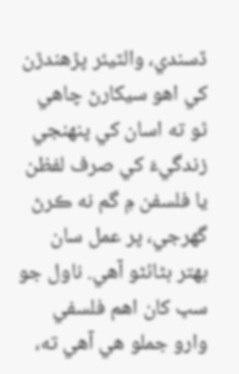ڏسندي، والٽيئر پڙهندڙن کي اهو سيکارڻ چاهي ٿو ته اسان کي پنهنجي زندگيءَ کي صرف لفظن يا فلسفن ۾ گم نه ڪرڻ گهرجي، پر عمل سان بهتر بڻائڻو آهي. ناول جو سڀ کان اهم فلسفي وارو جملو هي آهي ته،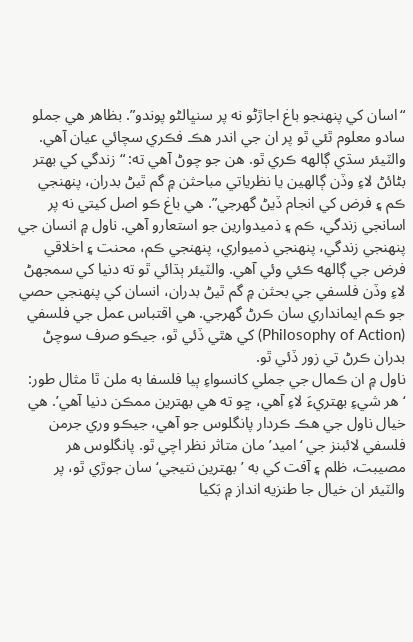“اسان کي پنهنجو باغ اجاڙڻو نه پر سنڀالڻو پوندو”. بظاهر هي جملو سادو معلوم ٿئي ٿو پر ان جي اندر هڪ فڪري سچائي عيان آهي. والٽيئر سڌي ڳالهه ڪري ٿو. هن جو چوڻ آهي ته: “زندگي کي بهتر بڻائڻ لاءِ وڏن ڳالهين يا نظرياتي مباحثن ۾ گم ٿيڻ بدران، پنهنجي ڪم ۽ فرض کي انجام ڏيڻ گهرجي”. هي باغ ڪو اصل کيتي نه پر اسانجي زندگي، ڪم ۽ ذميدوارين جو استعارو آهي. ناول ۾ انسان جي پنهنجي زندگي، پنهنجي ذميواري، پنهنجي ڪم، محنت ۽ اخلاقي فرض جي ڳالهه ڪئي وئي آهي. والٽيئر ٻڌائي ٿو ته دنيا کي سمجهڻ لاءِ وڏن فلسفي جي بحثن ۾ گم ٿيڻ بدران، انسان کي پنهنجي حصي جو ڪم ايمانداري سان ڪرڻ گهرجي. هي اقتباس عمل جي فلسفي (Philosophy of Action) کي هٿي ڏئي ٿو، جيڪو صرف سوچڻ بدران ڪرڻ تي زور ڏئي ٿو.
ناول ۾ ان ڪمال جي جملي کانسواءِ ٻيا فلسفا به ملن ٿا مثال طور: ‘هر شيءِ بهتريءَ لاءِ آهي، ڇو ته هي بهترين ممڪن دنيا آهي’. هي خيال ناول جي هڪ ڪردار پانگلوس جو آهي، جيڪو وري جرمن فلسفي لائبنز جي ‘اميد’ مان متاثر نظر اچي ٿو. پانگلوس هر مصيبت، ظلم ۽ آفت کي به ’بهترين نتيجي‘ سان جوڙي ٿو، پر والٽيئر ان خيال جا طنزيه انداز ۾ بَکيا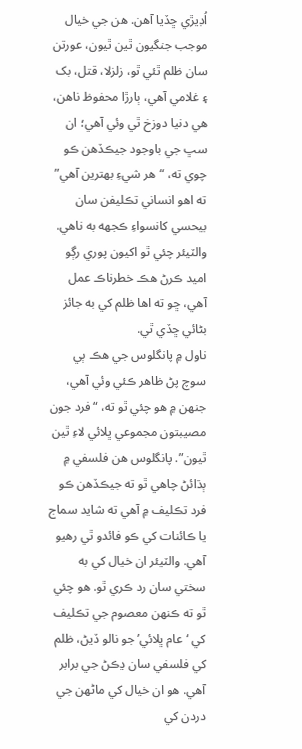اُڊيڙي ڇڏيا آهن. هن جي خيال موجب جنگيون ٿين ٿيون، عورتن سان ظلم ٿئي ٿو، زلزلا، قتل، بک ۽ غلامي آهي، ٻارڙا محفوظ ناهن، هي دنيا دوزخ ٿي وئي آهي؛ ان سڀ جي باوجود جيڪڏهن ڪو چوي ته، “هر شيءِ بهترين آهي” ته اهو انساني تڪليفن سان بيحسي کانسواءِ ڪجهه به ناهي. والٽيئر چئي ٿو اکيون پوري رڳو اميد ڪرڻ هڪ خطرناڪ عمل آهي، ڇو ته اها ظلم کي به جائز بڻائي ڇڏي ٿي.
ناول ۾ پانگلوس جي هڪ ٻي سوچ پڻ ظاهر ڪئي وئي آهي، جنهن ۾ هو چئي ٿو ته، “فرد جون مصيبتون مجموعي ڀلائي لاءِ ٿين ٿيون”. پانگلوس هن فلسفي ۾ ٻڌائڻ چاهي ٿو ته جيڪڏهن ڪو فرد تڪليف ۾ آهي ته شايد سماج يا ڪائنات کي ڪو فائدو ٿي رهيو آهي. والٽيئر ان خيال کي به سختي سان رد ڪري ٿو. هو چئي ٿو ته ڪنهن معصوم جي تڪليف کي ‘عام ڀلائي’ جو نالو ڏيڻ، ظلم کي فلسفي سان ڍڪڻ جي برابر آهي. هو ان خيال کي ماڻهن جي دردن کي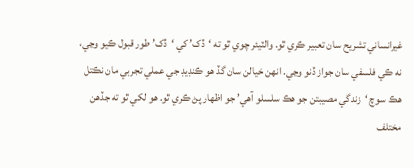غيرانساني تشريح سان تعبير ڪري ٿو. والٽيئر چوي ٿو ته ‘ڏک’ کي ‘ڏک’ طور قبول ڪيو وڃي، نه ڪي فلسفي سان جواز ڏنو وڃي. انهن خيالن سان گڏ هو ڪنڊيڊ جي عملي تجربي مان نڪتل هڪ سوچ ‘زندگي مصيبتن جو هڪ سلسلو آهي’ جو اظهار پڻ ڪري ٿو. هو لکي ٿو ته جڏهن مختلف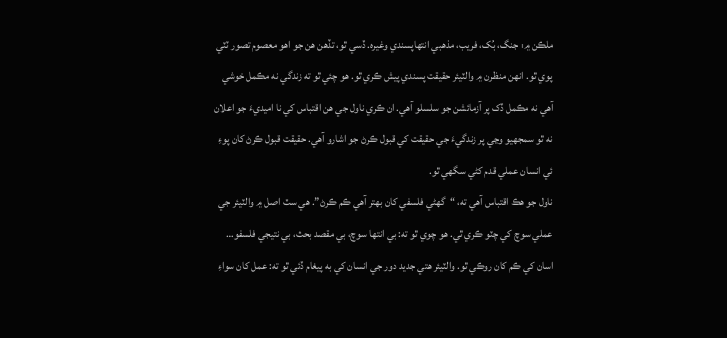ملڪن ۾: جنگ، بُک، فريب، مذهبي انتهاپسندي وغيره. ڏسي ٿو، تڏهن هن جو اهو معصوم تصور ٽٽي پوي ٿو. انهن منظرن ۾ والٽيئر حقيقت پسندي پيش ڪري ٿو. هو چئي ٿو ته زندگي نه مڪمل خوشي آهي نه مڪمل ڏک پر آزمائشن جو سلسلو آهي. ان ڪري ناول جي هن اقتباس کي نا اميديءَ جو اعلان نه ٿو سمجهيو وڃي پر زندگيءَ جي حقيقت کي قبول ڪرڻ جو اشارو آهي. حقيقت قبول ڪرڻ کان پوءِ ئي انسان عملي قدم کڻي سگهي ٿو.
ناول جو هڪ اقتباس آهي ته، “گهڻي فلسفي کان بهتر آهي ڪم ڪرڻ”. هي سٽ اصل ۾ والٽيئر جي عملي سوچ کي چٽو ڪري ٿي. هو چوي ٿو ته: بي انتها سوچ، بي مقصد بحث، بي نتيجي فلسفو… اسان کي ڪم کان روڪي ٿو. والٽيئر هتي جديد دور جي انسان کي به پيغام ڏئي ٿو ته: عمل کان سواءِ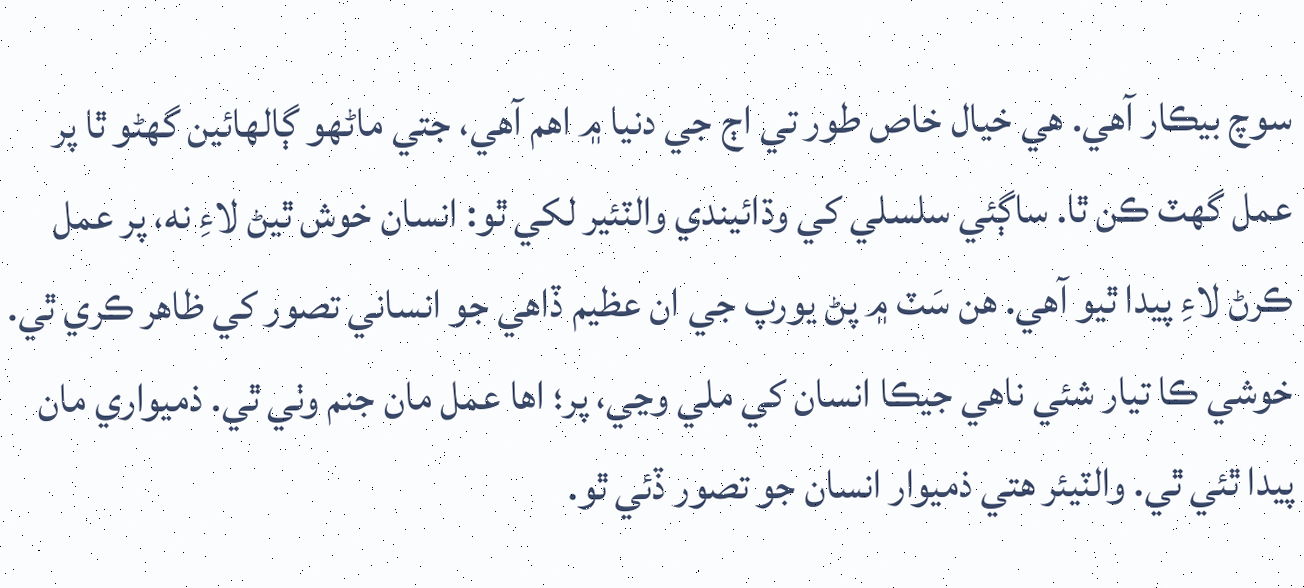سوچ بيڪار آهي. هي خيال خاص طور تي اڄ جي دنيا ۾ اهم آهي، جتي ماڻهو ڳالهائين گهڻو ٿا پر عمل گهٽ ڪن ٿا. ساڳئي سلسلي کي وڌائيندي والٽئير لکي ٿو: انسان خوش ٿيڻ لاءِ نه، پر عمل ڪرڻ لاءِ پيدا ٿيو آهي. هن سَٽ ۾ پڻ يورپ جي ان عظيم ڏاهي جو انساني تصور کي ظاهر ڪري ٿي. خوشي ڪا تيار شئي ناهي جيڪا انسان کي ملي وڃي، پر؛ اها عمل مان جنم وٺي ٿي. ذميواري مان پيدا ٿئي ٿي. والٽيئر هتي ذميوار انسان جو تصور ڏئي ٿو.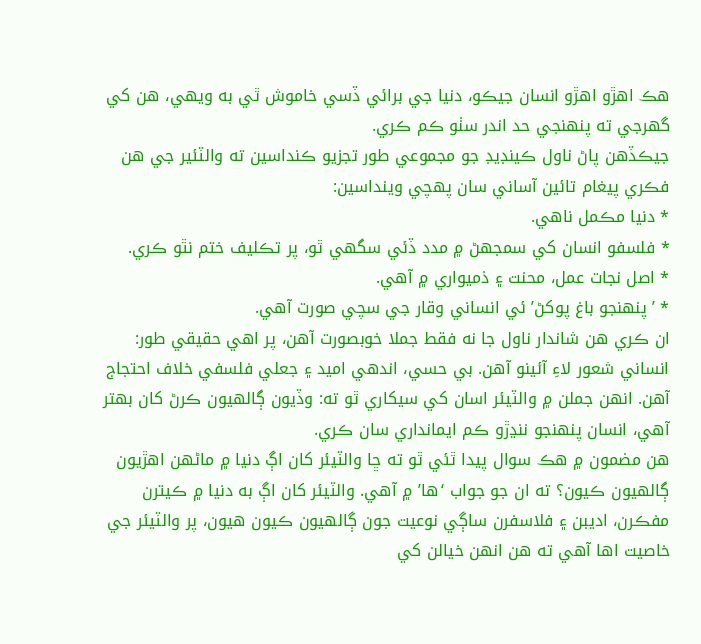هڪ اهڙو اهڙو انسان جيڪو، دنيا جي برائي ڏسي خاموش ٿي به ويهي، هن کي گهرجي ته پنهنجي حد اندر سٺو ڪم ڪري.
جيڪڏهن پاڻ ناول ڪينڊيڊ جو مجموعي طور تجزيو ڪنداسين ته والٽئير جي هن فڪري پيغام تائين آساني سان پهچي وينداسين:
* دنيا مڪمل ناهي.
* فلسفو انسان کي سمجهڻ ۾ مدد ڏئي سگهي ٿو، پر تڪليف ختم نٿو ڪري.
* اصل نجات عمل، محنت ۽ ذميواري ۾ آهي.
* ’پنهنجو باغ پوکڻ’ ئي انساني وقار جي سچي صورت آهي.
ان ڪري هن شاندار ناول جا نه فقط جملا خوبصورت آهن، پر اهي حقيقي طور: انساني شعور لاءِ آئينو آهن. بي حسي، اندهي اميد ۽ جعلي فلسفي خلاف احتجاج آهن. انهن جملن ۾ والٽيئر اسان کي سيکاري ٿو ته: وڏيون ڳالهيون ڪرڻ کان بهتر آهي، انسان پنهنجو ننڍڙو ڪم ايمانداري سان ڪري.
هن مضمون ۾ هڪ سوال پيدا ٿئي ٿو ته ڇا والٽيئر کان اڳ دنيا ۾ ماڻهن اهڙيون ڳالهيون ڪيون؟ ته ان جو جواب ‘ها’ ۾ آهي. والٽيئر کان اڳ به دنيا ۾ ڪيترن مفڪرن، اديبن ۽ فلاسفرن ساڳي نوعيت جون ڳالهيون ڪيون هيون، پر والٽيئر جي خاصيت اها آهي ته هن انهن خيالن کي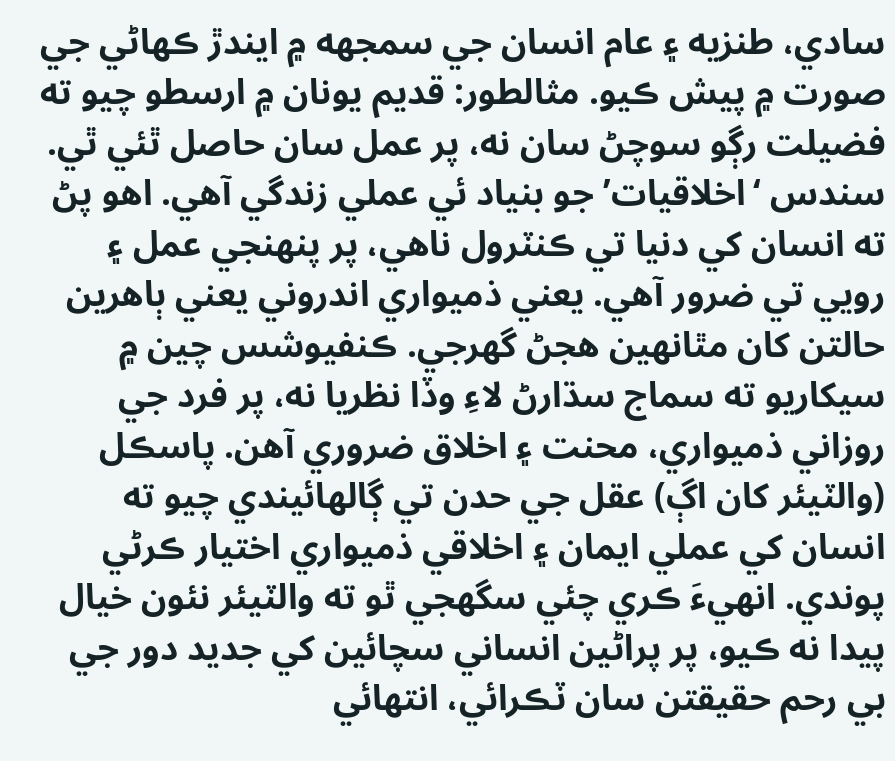سادي، طنزيه ۽ عام انسان جي سمجهه ۾ ايندڙ ڪهاڻي جي صورت ۾ پيش ڪيو. مثالطور: قديم يونان ۾ ارسطو چيو ته فضيلت رڳو سوچڻ سان نه، پر عمل سان حاصل ٿئي ٿي. سندس ‘اخلاقيات’ جو بنياد ئي عملي زندگي آهي. اهو پڻ ته انسان کي دنيا تي ڪنٽرول ناهي، پر پنهنجي عمل ۽ رويي تي ضرور آهي. يعني ذميواري اندروني يعني ٻاهرين حالتن کان مٿانهين هجڻ گهرجي. ڪنفيوشس چين ۾ سيکاريو ته سماج سڌارڻ لاءِ وڏا نظريا نه، پر فرد جي روزاني ذميواري، محنت ۽ اخلاق ضروري آهن. پاسڪل (والٽيئر کان اڳ) عقل جي حدن تي ڳالهائيندي چيو ته انسان کي عملي ايمان ۽ اخلاقي ذميواري اختيار ڪرڻي پوندي. انهيءَ ڪري چئي سگهجي ٿو ته والٽيئر نئون خيال پيدا نه ڪيو، پر پراڻين انساني سچائين کي جديد دور جي بي رحم حقيقتن سان ٽڪرائي، انتهائي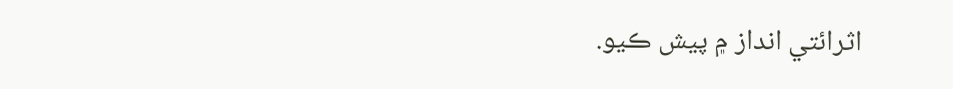اثرائتي انداز ۾ پيش ڪيو.